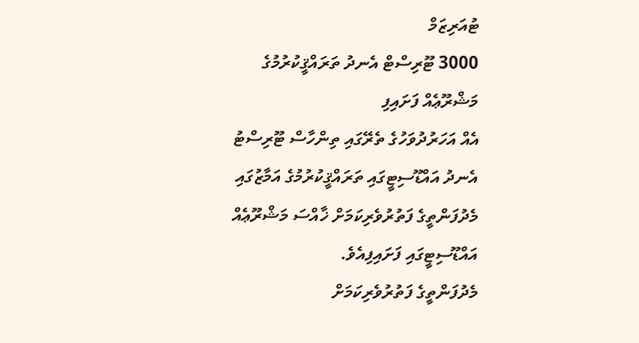ޓުއަރިޒަމް
3000 ޓޫރިސްޓް އެނދު ތަރައްޤީކުރުމުގެ މަޝްރޫޢެއް ފަށައިފި
އެއް އަހަރުދުވަހުގެ ތެރޭގައި ތިންހާސް ޓޫރިސްޓު އެނދު އައްޑޫސިޓީގައި ތަރައްޤީކުރުމުގެ އަމާޒުގައި މެދުފަންތީގެ ފަތުރުވެރިކަމަށް ޚާއްސަ މަޝްރޫޢެއް އައްޑޫސިޓީގައި ފަށައިފިއެވެ.
މެދުފަންތީގެ ފަތުރުވެރިކަމަށް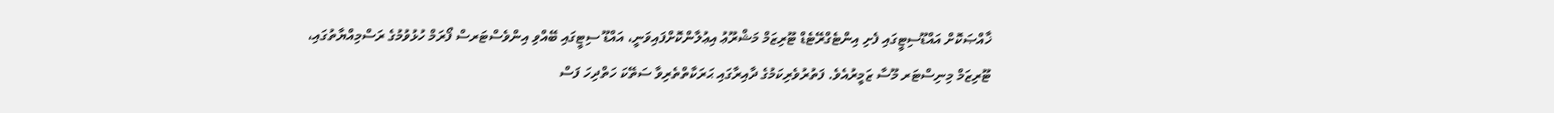ޚާއްޞަކޮށް އައްޑޫސިޓީގައި ފެށި އިންޓެގްރޭޓެޑް ޓޫރިޒަމް މަޝްރޫޢު އިޢުލާންކޮށްފައިވަނީ، އައްޑޫ ސިޓީގައި ބޭއްވި އިންވެސްޓަރސް ފޯރަމް ހުޅުވުމުގެ ރަސްމިއްޔާތުގައި، ޓޫރިޒަމް މިނިސްޓަރ މޫސާ ޒަމީރުއެވެ. ފަތުރުވެރިކަމުގެ ދާއިރާގައި ޙަރަކާތްތެރިވާ ސަތޭކަ ހަތްދިހަ ފަސް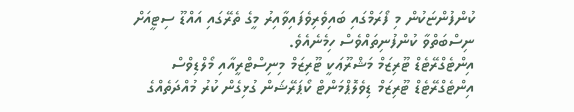ކުންފުންޏަކުން މި ފޯރަމްގައި ބައިވެރިވެފައިވާއިރު މީގެ ތެރޭގައި އައްޑޫ ސިޓީއަށް ނިސްބަތްވާ ކުންފުނިތައްވެސް ހިމެނެއެވެ.
އިންޓެގްރޭޓެޑް ޓޫރިޒަމް މަޝްރޫޢަކީ ޓޫރިޒަމް މިނިސްޓްރީއާއި މޯލްޑިވްސް އިންޓެގްރޭޓެޑް ޓޫރިޒަމް ޑިވެލޮޕްމަންޓް ކޯޕަރޭޝަން ގުޅިގެން ކުރު މުއްދަތެއްގެ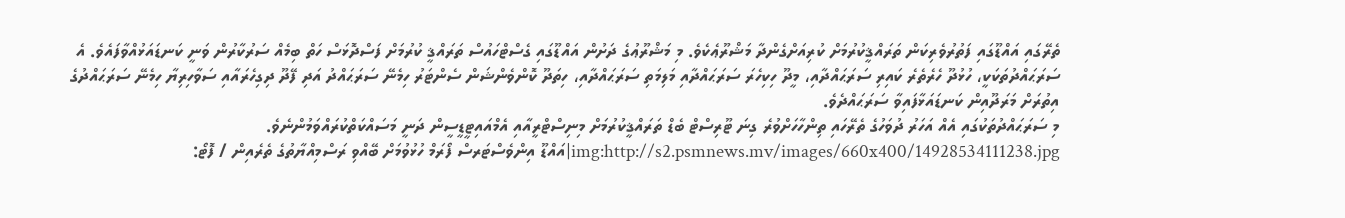ތެރޭގައި އައްޑޫގައި ފަތުރުވެރިކަން ތަރައްޤީކުރުމަށް ކުރިއަށްގެންދާ މަޝްރޫޢެކެވެ. މި މަޝްރޫޢުގެ ދަށުން އައްޑޫގައި ގެސްޓްހައުސް ތަރައްޤީ ކުރުމަށް ފަސްދޮޅަސް ހަތް ބިމެއް ސަރުކާރުން ވަނީ ކަނޑައަޅުއްވާފައެވެ. އެ ސަރަޙައްދުތަކަކީ، ހުޅުދޫ ހެރެތެރެ ކައިރި ސަރަޙައްދާއި، މީދޫ ހިކިހެރަ ސަރަޙައްދާއި މަލިމަތި ސަރަޙައްދާއި، ހިތަދޫ ކޮންވެންޝަން ސެންޓަރު ހިމެނޭ ސަރަޙައްދު އަދި ފޭދޫ ދިގިހެރައާއި ސަވާހިރިޔާ ހިމެނޭ ސަރަޙައްދުގެ އިތުރަށް މަރަދޫއިން ކަނޑައަޅާފައިވާ ސަރަޙައްދެވެ.
މި ސަރަޙައްދުތަކުގައި އެއް އަހަރު ދުވަހުގެ ތެރޭހައި ތިންހާހަށްވުރެ ގިނަ ޓޫރިސްޓް ބެޑް ތަރައްޤީކުރުމަށް މިނިސްޓްރީއާއި އެމްއައިޓީޑީސީން ދަނީ މަސައްކަތްކުރައްވަމުންނެވެ.
img:http://s2.psmnews.mv/images/660x400/14928534111238.jpg|އައްޑޫ އިންވެސްޓަރސް ފޯރަމް ހުޅުވުމަށް ބޭއްވި ރަސްމިއްޔާތުގެ ތެރެއިން / ފޮޓޯ: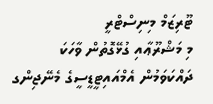ޓޫރިޒަމް މިނިސްޓްރީ
މި މަޝްރޫޢާއި ގުޅޭގޮތުން ވާހަކަ ދައްކަވަމުން އެމްއައިޓީޑީސީގެ މެނޭޖިންގ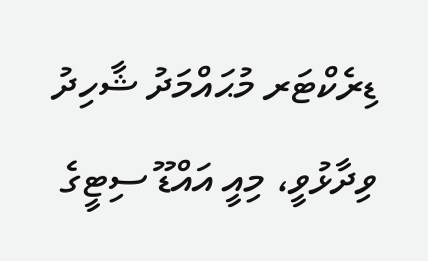ޑިރެކްޓަރ މުޙައްމަދު ޝާހިދު ވިދާޅުވީ، މިއީ އައްޑޫ ސިޓީގެ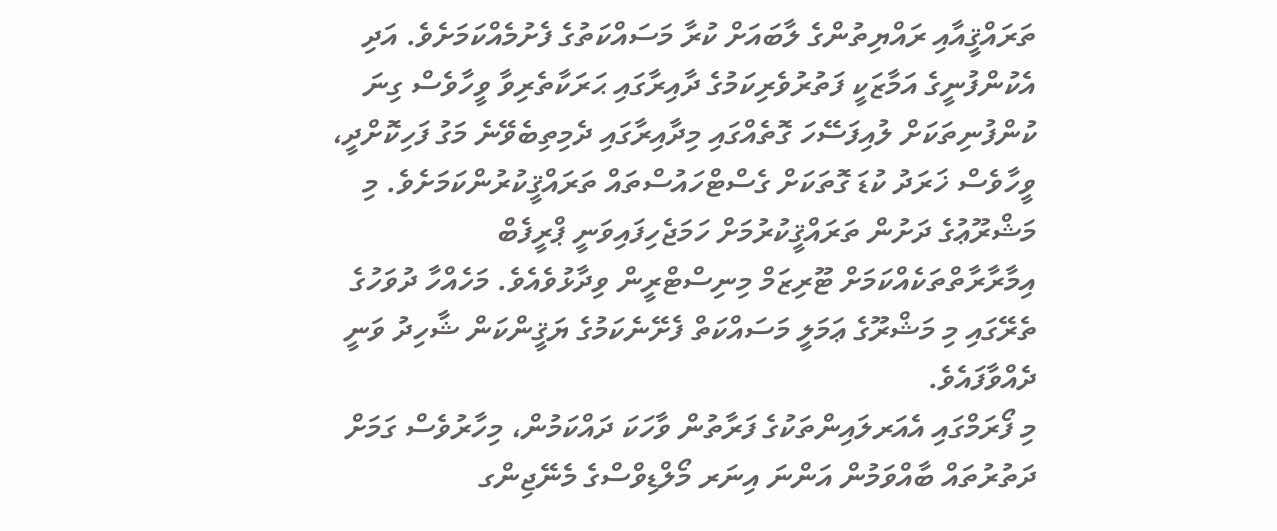ތަރައްޤީއާއި ރައްޔިތުންގެ ލާބައަށް ކުރާ މަސައްކަތުގެ ފެށުމެއްކަމަށެވެ. އަދި އެކުންފުނީގެ އަމާޒަކީ ފަތުރުވެރިކަމުގެ ދާއިރާގައި ޙަރަކާތެރިވާ ވީހާވެސް ގިނަ ކުންފުނިތަކަށް ލުއިފަސޭހަ ގޮތެއްގައި މިދާއިރާގައި ދެމިތިބެވޭނެ މަގު ފަހިކޮށްދީ، ވީހާވެސް ޚަރަދު ކުޑަ ގޮތަކަށް ގެސްޓްހައުސްތައް ތަރައްޤީކުރުންކަމަށެވެ. މި މަޝްރޫޢުގެ ދަށުން ތަރައްޤީކުރުމަށް ހަމަޖެހިފައިވަނީ ޕްރީފެބް އިމާރާރާތްތަކެއްކަމަށް ޓޫރިޒަމް މިނިސްޓްރީން ވިދާޅުވެއެވެ. މަހެއްހާ ދުވަހުގެ ތެރޭގައި މި މަޝްރޫގެ ޢަމަލީ މަސައްކަތް ފެށޭނެކަމުގެ ޔަޤީންކަން ޝާހިދު ވަނީ ދެއްވާފައެވެ.
މި ފޯރަމްގައި އެއަރލައިންތަކުގެ ފަރާތުން ވާހަކަ ދައްކަމުން، މިހާރުވެސް ގަމަށް ދަތުރުތައް ބާއްވަމުން އަންނަ އިނަރ މޯލްޑިވްސްގެ މެނޭޖިންގ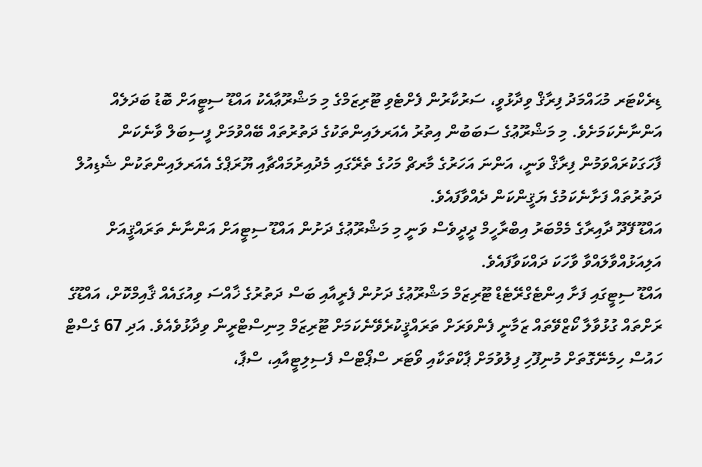ޑިރެކްޓަރ މުޙައްމަދު ފިރާޤް ވިދާޅުވީ، ސަރުކާރުން ފެށްޓެވި ޓޫރިޒަމްގެ މި މަޝްރޫޢާއެކު އައްޑޫ ސިޓީއަށް ބޮޑު ބަދަލެއް އަންނާނެކަމަށެވެ. މި މަޝްރޫޢުގެ ސަބަބުން އިތުރު އެއަރލައިންތަކުގެ ދަތުރުތައް ބޭއްވުމަށް ފީސިބަލް ވާނެކަން ފާހަގަކުރައްވަމުން ފިރާޤް ވަނީ، އަންނަ އަހަރުގެ މާރޗް މަހުގެ ތެރޭގައި މެދުއިރުމައްޗާއި ޔޫރަޕްގެ އެއަރލައިންތަކުން ޝެޑިއުލް ދަތުރުތައް ފަށާނެކަމުގެ ޔަޤީންކަން ދެއްވާފައެވެ.
އައްޑޫ ފޭދޫ ދާއިރާގެ މެމްބަރު އިބްރާހީމް ދީދީވެސް ވަނީ މި މަޝްރޫޢުގެ ދަށުން އައްޑޫ ސިޓީއަށް އަންނާނެ ތަރައްޤީއަށް އަލިއަޅުއްވާލައްވާ ވާހަކަ ދައްކަވާފައެވެ.
އައްޑޫ ސިޓީގައި ފަށާ އިންޓެގްރޭޓެޑް ޓޫރިޒަމް މަޝްރޫޢުގެ ދަށުން ފެރީއާއި ބަސް ދަތުރުގެ ޚާއްސަ ވިއުގައެއް ޤާއިމްކޮށް، އައްޑޫގެ ރަށްތައް ގުޅުވާލާ ކޯޒްވޭތައް ޒަމާނީ ފެންވަރަށް ތަރައްޤީކުރެވޭނެކަމަށް ޓޫރިޒަމް މިނިސްޓްރީން ވިދާޅުވެއެވެ. އަދި 67 ގެސްޓް ހައުސް ހިމެނޭގޮތަށް މުނިފޫހި ފިލުވުމަށް ޕާކްތަކާއި ވޯޓަރ ސްޕޯޓްސް ފެސިލިޓީއާއި، ސްޕާ،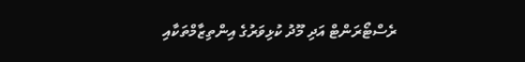ރެސްޓޯރަންޓް އަދި މޫދު ކުޅިވަރުގެ އިންތިޒާމްތަކާއި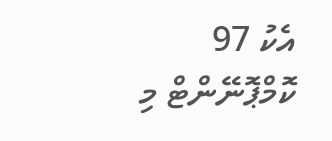އެކު 97 ކޮމްޕޮނޭންޓް މި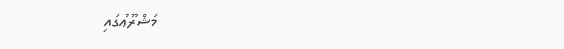މަޝްރޫޢުގައި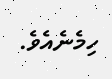ހިމެނެއެވެ.